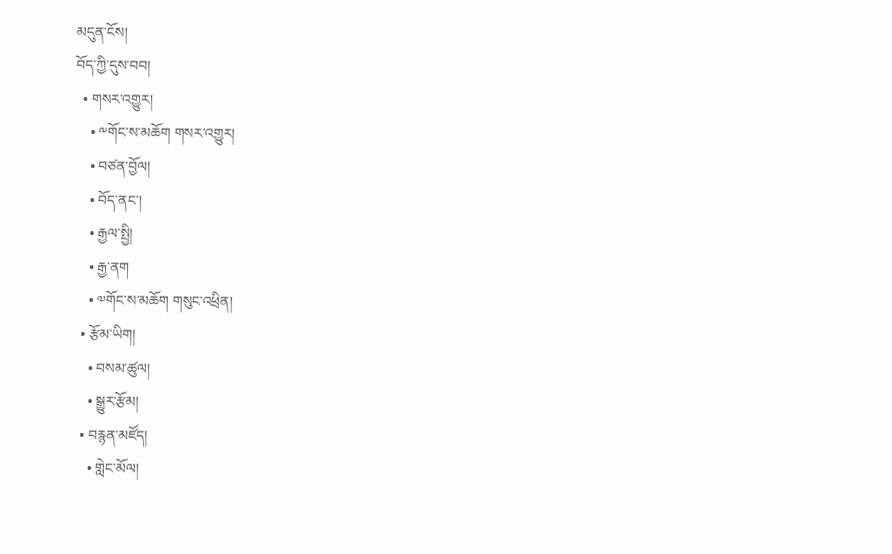མདུན་ངོས།
བོད་ཀྱི་དུས་བབ།
  • གསར་འགྱུར།
    • ༸གོང་ས་མཆོག གསར་འགྱུར།
    • བཙན་བྱོལ།
    • བོད་ནང་།
    • རྒྱལ་སྤྱི།
    • རྒྱ་ནག
    • ༧གོང་ས་མཆོག གསུང་འཕྲིན།
  • རྩོམ་ཡིག།
    • བསམ་ཚུལ།
    • སྒྱུར་རྩོམ།
  • བརྙན་མཛོད།
    • གླེང་མོལ།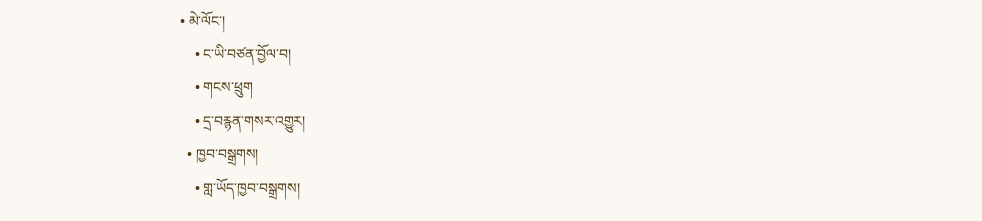• མེ་ལོང་།
    • ང་ཡི་བཙན་བྱོལ་བ།
    • གངས་ཕྲུག
    • དྲ་བརྙན་གསར་འགྱུར།
  • ཁྱབ་བསྒྲགས།
    • གླ་ཡོད་ཁྱབ་བསྒྲགས།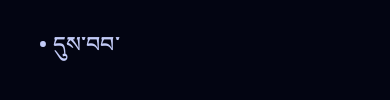• དུས་བབ་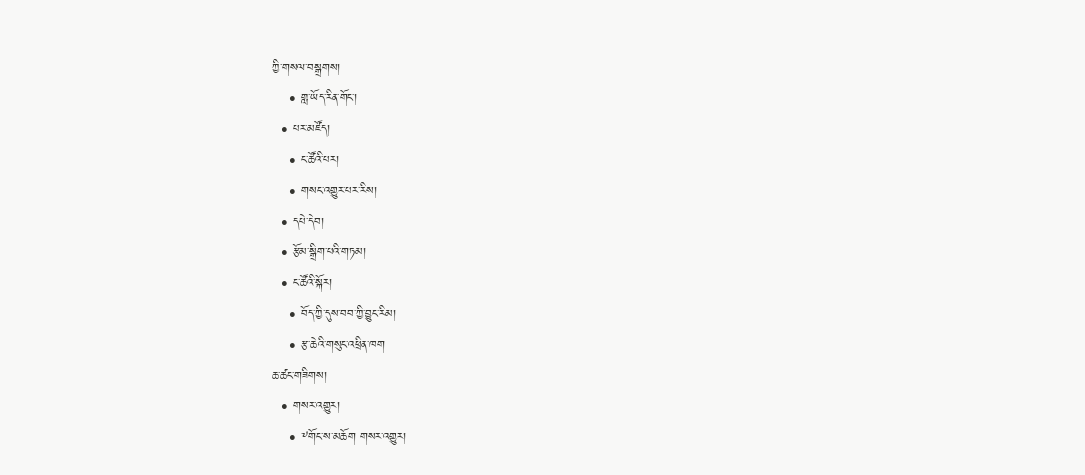ཀྱི་གསལ་བསྒྲགས།
    • གླ་ཡོད་རིན་གོང་།
  • པར་མཛོད།
    • ང་ཚོའི་པར།
    • གསང་འགྱུར་པར་རིས།
  • དཔེ་དེབ།
  • རྩོམ་སྒྲིག་པའི་གཏམ།
  • ང་ཚོའི་སྐོར།
    • བོད་ཀྱི་དུས་བབ་ཀྱི་བྱུང་རིམ།
    • རྩ་ཆེའི་གསུང་འཕྲིན་ཁག
ཆ་ཚང་གཟིགས།
  • གསར་འགྱུར།
    • ༸གོང་ས་མཆོག གསར་འགྱུར།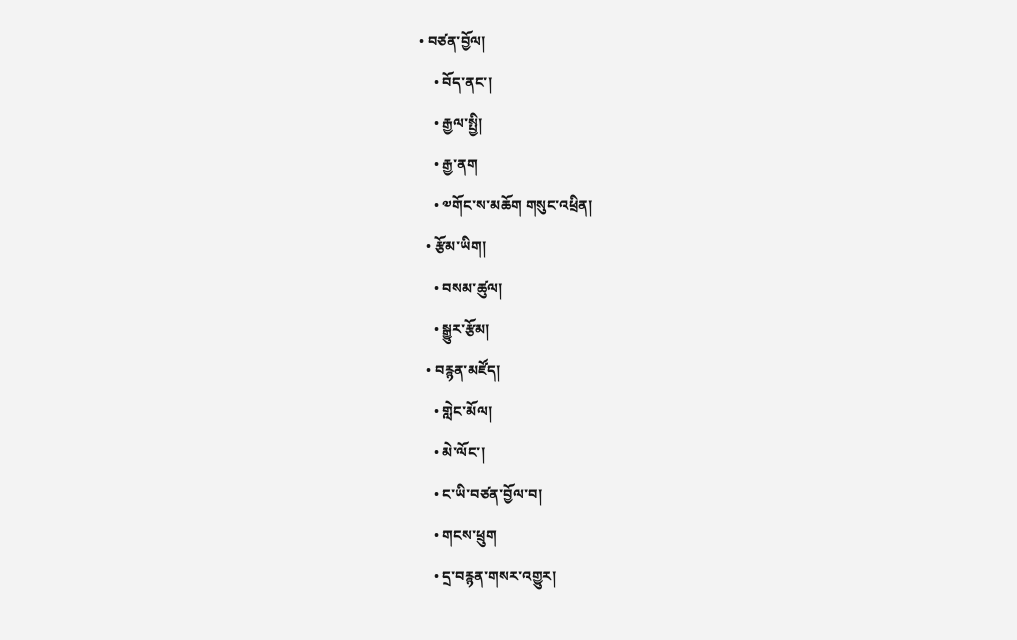• བཙན་བྱོལ།
    • བོད་ནང་།
    • རྒྱལ་སྤྱི།
    • རྒྱ་ནག
    • ༧གོང་ས་མཆོག གསུང་འཕྲིན།
  • རྩོམ་ཡིག།
    • བསམ་ཚུལ།
    • སྒྱུར་རྩོམ།
  • བརྙན་མཛོད།
    • གླེང་མོལ།
    • མེ་ལོང་།
    • ང་ཡི་བཙན་བྱོལ་བ།
    • གངས་ཕྲུག
    • དྲ་བརྙན་གསར་འགྱུར།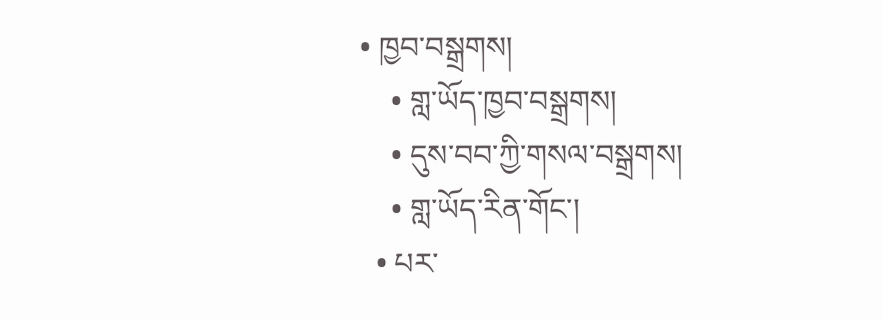• ཁྱབ་བསྒྲགས།
    • གླ་ཡོད་ཁྱབ་བསྒྲགས།
    • དུས་བབ་ཀྱི་གསལ་བསྒྲགས།
    • གླ་ཡོད་རིན་གོང་།
  • པར་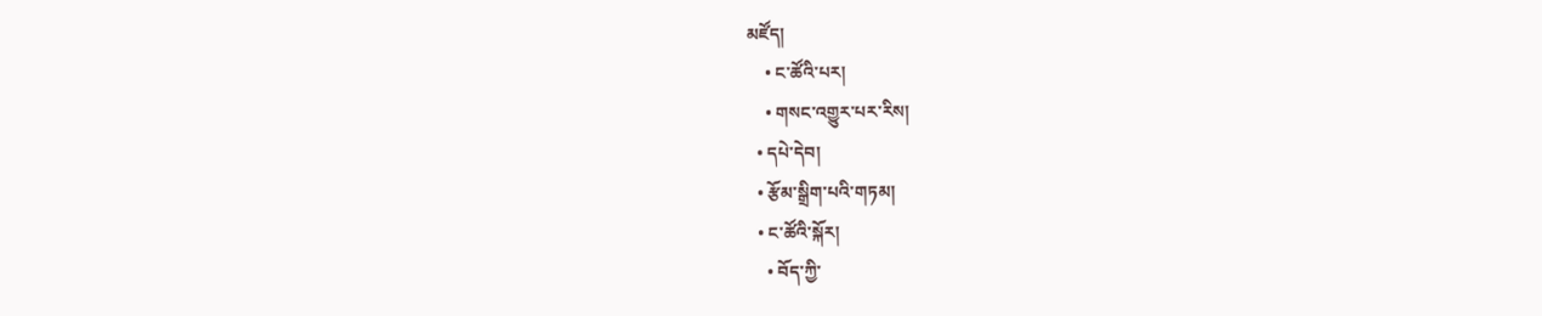མཛོད།
    • ང་ཚོའི་པར།
    • གསང་འགྱུར་པར་རིས།
  • དཔེ་དེབ།
  • རྩོམ་སྒྲིག་པའི་གཏམ།
  • ང་ཚོའི་སྐོར།
    • བོད་ཀྱི་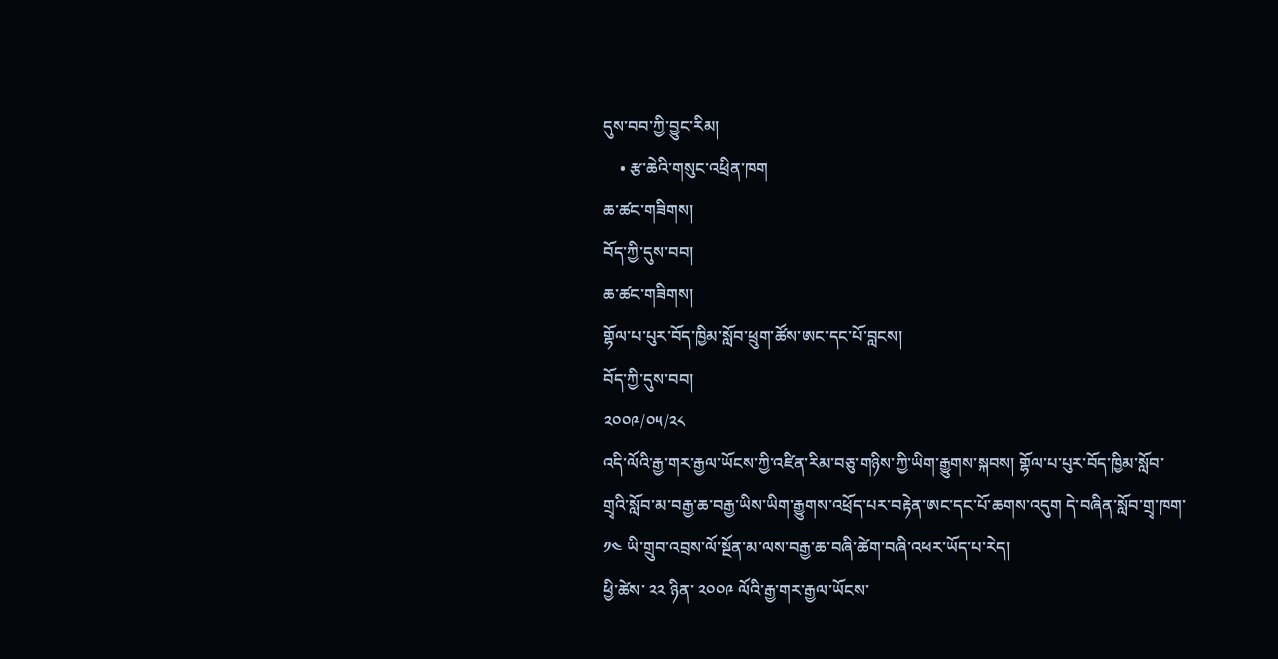དུས་བབ་ཀྱི་བྱུང་རིམ།
    • རྩ་ཆེའི་གསུང་འཕྲིན་ཁག
ཆ་ཚང་གཟིགས།
བོད་ཀྱི་དུས་བབ།
ཆ་ཚང་གཟིགས།
གྷོལ་པ་པུར་བོད་ཁྱིམ་སློབ་ཕྲུག་ཚོས་ཨང་དང་པོ་བླངས།
བོད་ཀྱི་དུས་བབ།
༢༠༠༩/༠༥/༢༨
འདི་ལོའི་རྒྱ་གར་རྒྱལ་ཡོངས་ཀྱི་འཛིན་རིམ་བཅུ་གཉིས་ཀྱི་ཡིག་རྒྱུགས་སྐབས། གྷོལ་པ་པུར་བོད་ཁྱིམ་སློབ་གྲྭའི་སློབ་མ་བརྒྱ་ཆ་བརྒྱ་ཡིས་ཡིག་རྒྱུགས་འཕྲོད་པར་བརྟེན་ཨང་དང་པོ་ཆགས་འདུག དེ་བཞིན་སློབ་གྲྭ་ཁག་ ༡༤ ཡི་གྲུབ་འབྲས་ལོ་སྔོན་མ་ལས་བརྒྱ་ཆ་བཞི་ཚེག་བཞི་འཕར་ཡོད་པ་རེད།
ཕྱི་ཚེས་ ༢༢ ཉིན་ ༢༠༠༩ ལོའི་རྒྱ་གར་རྒྱལ་ཡོངས་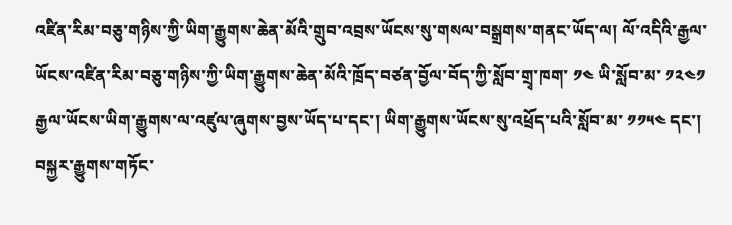འཛིན་རིམ་བཅུ་གཉིས་ཀྱི་ཡིག་རྒྱུགས་ཆེན་མོའི་གྲུབ་འབྲས་ཡོངས་སུ་གསལ་བསྒྲགས་གནང་ཡོད་ལ། ལོ་འདིའི་རྒྱལ་ཡོངས་འཛིན་རིམ་བཅུ་གཉིས་ཀྱི་ཡིག་རྒྱུགས་ཆེན་མོའི་ཁྲོད་བཙན་བྱོལ་བོད་ཀྱི་སློབ་གྲྭ་ཁག་ ༡༤ ཡི་སློབ་མ་ ༡༢༤༡ རྒྱལ་ཡོངས་ཡིག་རྒྱུགས་ལ་འཛུལ་ཞུགས་བྱས་ཡོད་པ་དང་། ཡིག་རྒྱུགས་ཡོངས་སུ་འཕྲོད་པའི་སློབ་མ་ ༡༡༥༤ དང་། བསྐྱར་རྒྱུགས་གཏོང་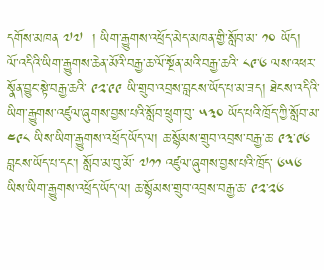དགོས་མཁན ༧༧  ། ཡིག་རྒྱུགས་འཕྲོད་མེད་མཁན་གྱི་སློབ་མ་ ༡༠ ཡོད།  ལོ་འདིའི་ཡིག་རྒྱུགས་ཆེན་མོའི་བརྒྱ་ཆ་ལོ་སྔོན་མའི་བརྒྱ་ཆའི་ ༨༩་༦ ལས་འཕར་སྣོན་བྱུང་སྟེ་བརྒྱ་ཆའི་ ༩༢་༩༩ ཡི་གྲུབ་འབྲས་བླངས་ཡོད་པ་མ་ཟད། ཐེངས་འདིའི་ཡིག་རྒྱུགས་འཛུལ་ཞུགས་བྱས་པའི་སློབ་ཕྲུག་བུ་ ༥༣༠ ཡོད་པའི་ཁྲོད་ཀྱི་སློབ་མ་ ༤༩༨ ཡིས་ཡིག་རྒྱུགས་འཕྲོད་ཡོད་ལ། ཆ་སྙོམས་གྲུབ་འབྲས་བརྒྱ་ཆ་ ༩༣་༩༦ བླངས་ཡོད་པ་དང་། སློབ་མ་བུ་མོ་ ༧༡༡ འཛུལ་ཞུགས་བྱས་པའི་ཁྲོད་ ༦༥༦ ཡིས་ཡིག་རྒྱུགས་འཕྲོད་ཡོད་ལ། ཆ་སྙོམས་གྲུབ་འབྲས་བརྒྱ་ཆ་ ༩༢་༢༦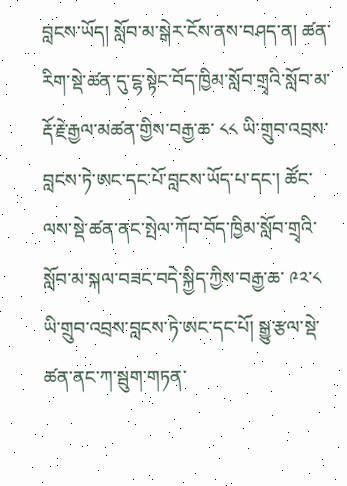བླངས་ཡོད། སློབ་མ་སྒེར་ངོས་ནས་བཤད་ན། ཚན་རིག་སྡེ་ཚན་དུ་ངྷ་སྟེང་བོད་ཁྱིམ་སློབ་གྲྭའི་སློབ་མ་རྡོ་རྗེ་རྒྱལ་མཚན་གྱིས་བརྒྱ་ཆ་ ༨༨ ཡི་གྲུབ་འབྲས་བླངས་ཏེ་ཨང་དང་པོ་བླངས་ཡོད་པ་དང་། ཚོང་ལས་སྡེ་ཚན་ནང་སྤེལ་ཀོབ་བོད་ཁྱིམ་སློབ་གྲྭའི་སློབ་མ་སྐལ་བཟང་བདེ་སྐྱིད་ཀྱིས་བརྒྱ་ཆ་ ༩༢་༨ ཡི་གྲུབ་འབྲས་བླངས་ཏེ་ཨང་དང་པོ། སྒྱུ་རྩལ་སྡེ་ཚན་ནང་ཀ་སྦུག་གཏན་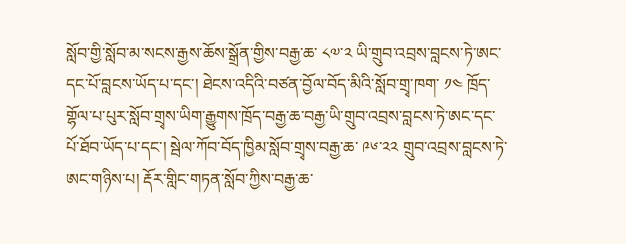སློབ་གྱི་སློབ་མ་སངས་རྒྱས་ཆོས་སྒྲོན་གྱིས་བརྒྱ་ཆ་ ༨༧་༢ ཡི་གྲུབ་འབྲས་བླངས་ཏེ་ཨང་དང་པོ་བླངས་ཡོད་པ་དང་། ཐེངས་འདིའི་བཙན་བྱོལ་བོད་མིའི་སློབ་གྲྭ་ཁག་ ༡༤ ཁྲོད་གྷོལ་པ་པུར་སློབ་གྲྭས་ཡིག་རྒྱུགས་ཁྲོད་བརྒྱ་ཆ་བརྒྱ་ཡི་གྲུབ་འབྲས་བླངས་ཏེ་ཨང་དང་པོ་ཐོབ་ཡོད་པ་དང་། སྦེལ་ཀོབ་བོད་ཁྱིམ་སློབ་གྲྭས་བརྒྱ་ཆ་ ༩༦་༢༢ གྲུབ་འབྲས་བླངས་ཏེ་ཨང་གཉིས་པ། རྡོར་གླིང་གཏན་སློབ་ཀྱིས་བརྒྱ་ཆ་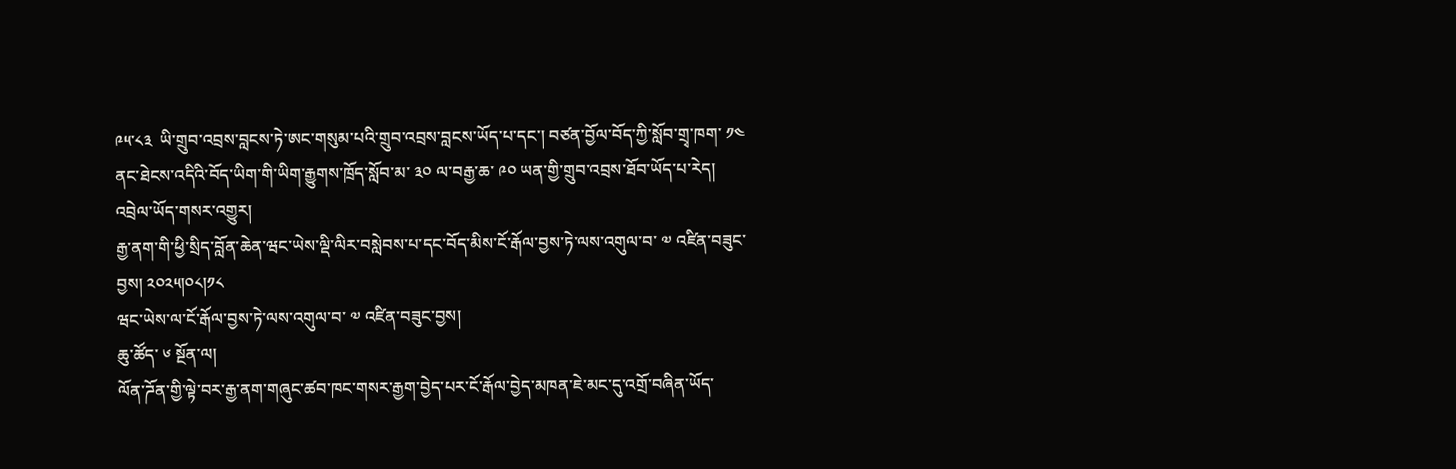༩༥་༨༣  ཡི་གྲུབ་འབྲས་བླངས་ཏེ་ཨང་གསུམ་པའི་གྲུབ་འབྲས་བླངས་ཡོད་པ་དང་། བཙན་བྱོལ་བོད་ཀྱི་སློབ་གྲྭ་ཁག་ ༡༤ ནང་ཐེངས་འདིའི་བོད་ཡིག་གི་ཡིག་རྒྱུགས་ཁྲོད་སློབ་མ་ ༣༠ ལ་བརྒྱ་ཆ་ ༩༠ ཡན་གྱི་གྲུབ་འབྲས་ཐོབ་ཡོད་པ་རེད།
འབྲེལ་ཡོད་གསར་འགྱུར།
རྒྱ་ནག་གི་ཕྱི་སྲིད་བློན་ཆེན་ཝང་ཡེས་ལྡི་ལིར་བསླེབས་པ་དང་བོད་མིས་ངོ་རྒོལ་བྱས་ཏེ་ལས་འགུལ་བ་ ༧ འཛིན་བཟུང་བྱས། ༢༠༢༥།༠༨།༡༨
ཝང་ཡེས་ལ་ངོ་རྒོལ་བྱས་ཏེ་ལས་འགུལ་བ་ ༧ འཛིན་བཟུང་བྱས།
ཆུ་ཚོད་ ༦ སྔོན་ལ།
ལོན་ཌོན་གྱི་ལྟེ་བར་རྒྱ་ནག་གཞུང་ཚབ་ཁང་གསར་རྒྱག་བྱེད་པར་ངོ་རྒོལ་བྱེད་མཁན་ཇེ་མང་དུ་འགྲོ་བཞིན་ཡོད་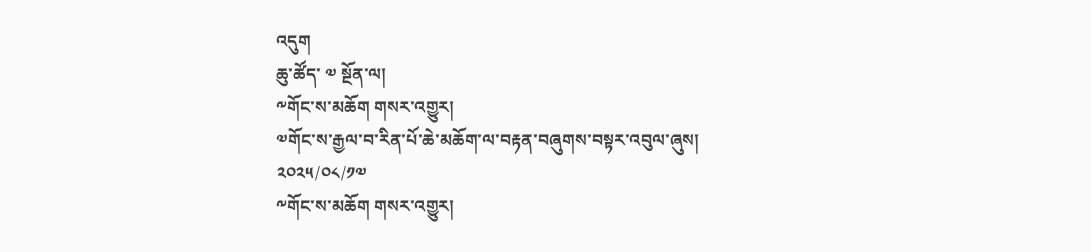འདུག
ཆུ་ཚོད་ ༧ སྔོན་ལ།
༸གོང་ས་མཆོག གསར་འགྱུར།
༧གོང་ས་རྒྱལ་བ་རིན་པོ་ཆེ་མཆོག་ལ་བརྟན་བཞུགས་བསྟར་འབུལ་ཞུས།
༢༠༢༥/༠༨/༡༧
༸གོང་ས་མཆོག གསར་འགྱུར།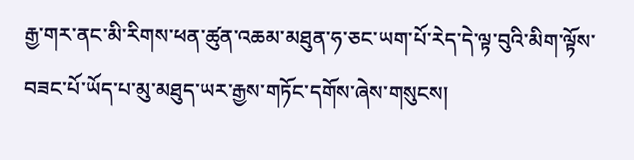རྒྱ་གར་ནང་མི་རིགས་ཕན་ཚུན་འཆམ་མཐུན་ཧ་ཅང་ཡག་པོ་རེད་དེ་ལྟ་བུའི་མིག་ལྟོས་བཟང་པོ་ཡོད་པ་མུ་མཐུད་ཡར་རྒྱས་གཏོང་དགོས་ཞེས་གསུངས།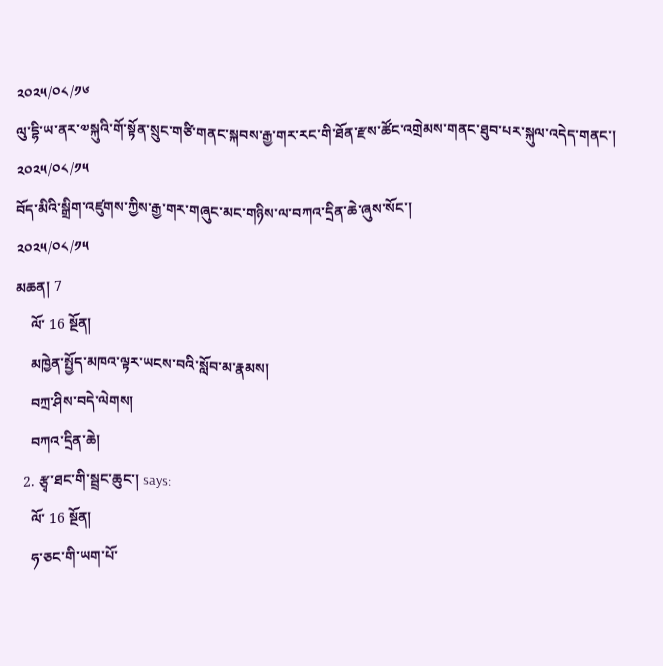༢༠༢༥/༠༨/༡༦
ལུ་དྷི་ཡ་ནར་༧སྐུའི་གོ་སྟོན་སྲུང་གཙི་གནང་སྐབས་རྒྱ་གར་རང་གི་ཐོན་རྫས་ཚོང་འགྲེམས་གནང་ཐུབ་པར་སྐུལ་འདེད་གནང་།
༢༠༢༥/༠༨/༡༥
བོད་མིའི་སྒྲིག་འཛུགས་ཀྱིས་རྒྱ་གར་གཞུང་མང་གཉིས་ལ་བཀའ་དྲིན་ཆེ་ཞུས་སོང་།
༢༠༢༥/༠༨/༡༥
མཆན། 7
    ལོ་ 16 སྔོན།
    མཁྱེན་སྤྱོད་མཁའ་ལྟར་ཡངས་བའི་སློབ་མ་རྣམས།
    བཀྲ་ཤིས་བདེ་ལེགས།
    བཀའ་དྲིན་ཆེ།
  2. རྩྭ་ཐང་གི་སྦྲང་ཆུང་། says:
    ལོ་ 16 སྔོན།
    ཧ་ཅང་གི་ཡག་པོ་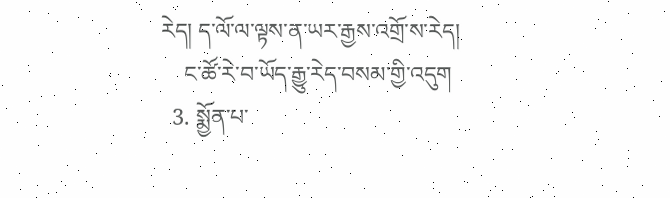རེད། ད་ལོ་ལ་ལྟས་ན་ཡར་རྒྱས་འགྲོ་ས་རེད།
    ང་ཚོ་རེ་བ་ཡོད་རྒྱུ་རེད་བསམ་གྱི་འདུག
  3. སྨྱོན་པ་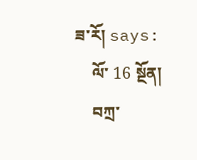ཟ་རོ། says:
    ལོ་ 16 སྔོན།
    བཀྲ་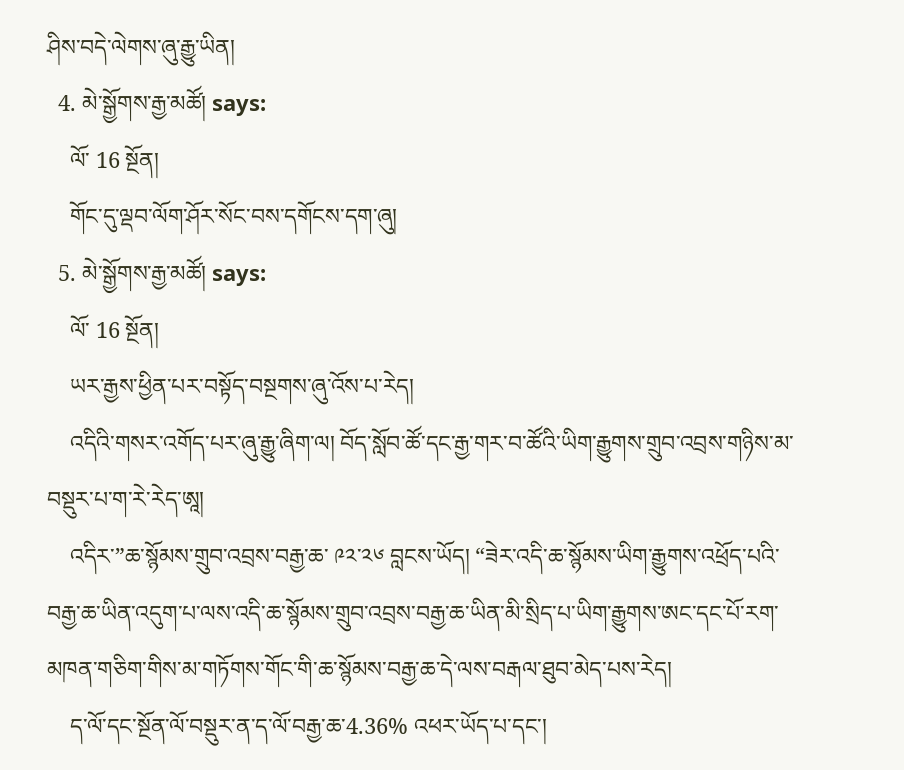ཤིས་བདེ་ལེགས་ཞུ་རྒྱུ་ཡིན།
  4. མེ་སྒྱོགས་རྒྱ་མཚོ། says:
    ལོ་ 16 སྔོན།
    གོང་དུ་ལྡབ་ལོག་ཤོར་སོང་བས་དགོངས་དག་ཞུ།
  5. མེ་སྒྱོགས་རྒྱ་མཚོ། says:
    ལོ་ 16 སྔོན།
    ཡར་རྒྱས་ཕྱིན་པར་བསྟོད་བསྔགས་ཞུ་འོས་པ་རེད།
    འདིའི་གསར་འགོད་པར་ཞུ་རྒྱུ་ཞིག་ལ། བོད་སློབ་ཚོ་དང་རྒྱ་གར་བ་ཚོའི་ཡིག་རྒྱུགས་གྲུབ་འབྲས་གཉིས་མ་བསྡུར་པ་ག་རེ་རེད་ཨཱ།
    འདིར་”ཆ་སྙོམས་གྲུབ་འབྲས་བརྒྱ་ཆ་ ༩༢་༢༦ བླངས་ཡོད། “ཟེར་འདི་ཆ་སྙོམས་ཡིག་རྒྱུགས་འཕྲོད་པའི་བརྒྱ་ཆ་ཡིན་འདུག་པ་ལས་འདི་ཆ་སྙོམས་གྲུབ་འབྲས་བརྒྱ་ཆ་ཡིན་མི་སྲིད་པ་ཡིག་རྒྱུགས་ཨང་དང་པོ་རག་མཁན་གཅིག་གིས་མ་གཏོགས་གོང་གི་ཆ་སྙོམས་བརྒྱ་ཆ་དེ་ལས་བརྒལ་ཐུབ་མེད་པས་རེད།
    ད་ལོ་དང་སྔོན་ལོ་བསྡུར་ན་ད་ལོ་བརྒྱ་ཆ་4.36% འཕར་ཡོད་པ་དང་།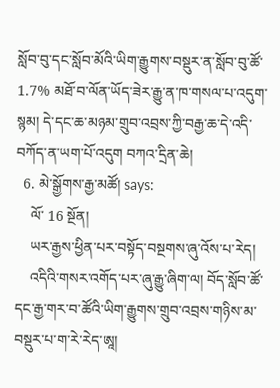སློབ་བུ་དང་སློབ་མོའི་ཡིག་རྒྱུགས་བསྡུར་ན་སློབ་བུ་ཚོ་1.7% མཐོ་བ་ལོན་ཡོད་ཟེར་རྒྱུ་ན་ཁ་གསལ་པ་འདུག་སྙམ། དེ་དང་ཆ་མཉམ་གྲུབ་འབྲས་ཀྱི་བརྒྱ་ཆ་དེ་འདི་བཀོད་ན་ཡག་པོ་འདུག བཀའ་དྲིན་ཆེ།
  6. མེ་སྒྱོགས་རྒྱ་མཚོ། says:
    ལོ་ 16 སྔོན།
    ཡར་རྒྱས་ཕྱིན་པར་བསྟོད་བསྔགས་ཞུ་འོས་པ་རེད།
    འདིའི་གསར་འགོད་པར་ཞུ་རྒྱུ་ཞིག་ལ། བོད་སློབ་ཚོ་དང་རྒྱ་གར་བ་ཚོའི་ཡིག་རྒྱུགས་གྲུབ་འབྲས་གཉིས་མ་བསྡུར་པ་ག་རེ་རེད་ཨཱ།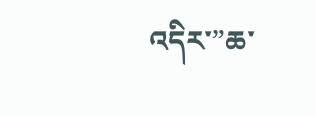འདིར་”ཆ་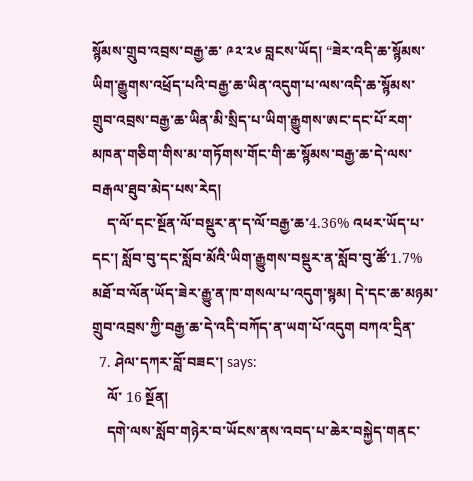སྙོམས་གྲུབ་འབྲས་བརྒྱ་ཆ་ ༩༢་༢༦ བླངས་ཡོད། “ཟེར་འདི་ཆ་སྙོམས་ཡིག་རྒྱུགས་འཕྲོད་པའི་བརྒྱ་ཆ་ཡིན་འདུག་པ་ལས་འདི་ཆ་སྙོམས་གྲུབ་འབྲས་བརྒྱ་ཆ་ཡིན་མི་སྲིད་པ་ཡིག་རྒྱུགས་ཨང་དང་པོ་རག་མཁན་གཅིག་གིས་མ་གཏོགས་གོང་གི་ཆ་སྙོམས་བརྒྱ་ཆ་དེ་ལས་བརྒལ་ཐུབ་མེད་པས་རེད།
    ད་ལོ་དང་སྔོན་ལོ་བསྡུར་ན་ད་ལོ་བརྒྱ་ཆ་4.36% འཕར་ཡོད་པ་དང་། སློབ་བུ་དང་སློབ་མོའི་ཡིག་རྒྱུགས་བསྡུར་ན་སློབ་བུ་ཚོ་1.7% མཐོ་བ་ལོན་ཡོད་ཟེར་རྒྱུ་ན་ཁ་གསལ་པ་འདུག་སྙམ། དེ་དང་ཆ་མཉམ་གྲུབ་འབྲས་ཀྱི་བརྒྱ་ཆ་དེ་འདི་བཀོད་ན་ཡག་པོ་འདུག བཀའ་དྲིན་
  7. ཤེལ་དཀར་བློ་བཟང་། says:
    ལོ་ 16 སྔོན།
    དགེ་ལས་སློབ་གཉེར་བ་ཡོངས་ནས་འབད་པ་ཆེར་བསྐྱེད་གནང་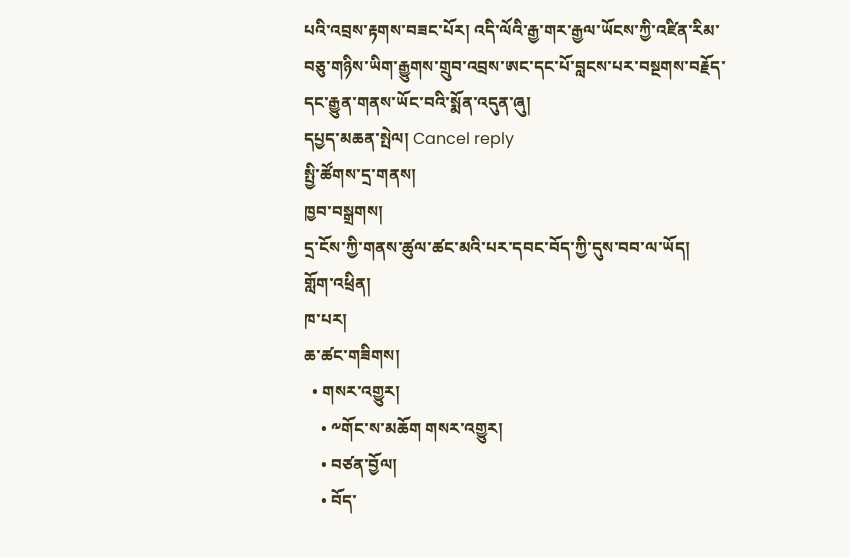པའི་འབྲས་རྟགས་བཟང་པོར། འདི་ལོའི་རྒྱ་གར་རྒྱལ་ཡོངས་ཀྱི་འཛིན་རིམ་བཅུ་གཉིས་ཡིག་རྒྱུགས་གྲུབ་འབྲས་ཨང་དང་པོ་བླངས་པར་བསྔགས་བརྗོད་དང་རྒྱུན་གནས་ཡོང་བའི་སྨོན་འདུན་ཞུ།
དཔྱད་མཆན་སྤེལ། Cancel reply
སྤྱི་ཚོགས་དྲ་གནས།
ཁྱབ་བསྒྲགས།
དྲ་ངོས་ཀྱི་གནས་ཚུལ་ཚང་མའི་པར་དབང་བོད་ཀྱི་དུས་བབ་ལ་ཡོད།
གློག་འཕྲིན།
ཁ་པར།
ཆ་ཚང་གཟིགས།
  • གསར་འགྱུར།
    • ༸གོང་ས་མཆོག གསར་འགྱུར།
    • བཙན་བྱོལ།
    • བོད་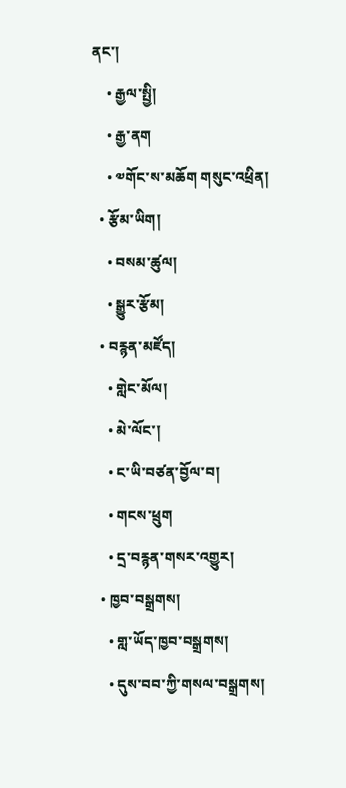ནང་།
    • རྒྱལ་སྤྱི།
    • རྒྱ་ནག
    • ༧གོང་ས་མཆོག གསུང་འཕྲིན།
  • རྩོམ་ཡིག།
    • བསམ་ཚུལ།
    • སྒྱུར་རྩོམ།
  • བརྙན་མཛོད།
    • གླེང་མོལ།
    • མེ་ལོང་།
    • ང་ཡི་བཙན་བྱོལ་བ།
    • གངས་ཕྲུག
    • དྲ་བརྙན་གསར་འགྱུར།
  • ཁྱབ་བསྒྲགས།
    • གླ་ཡོད་ཁྱབ་བསྒྲགས།
    • དུས་བབ་ཀྱི་གསལ་བསྒྲགས།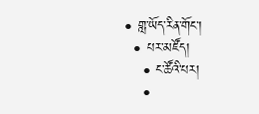• གླ་ཡོད་རིན་གོང་།
  • པར་མཛོད།
    • ང་ཚོའི་པར།
    •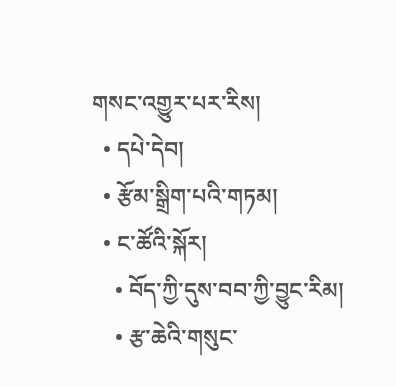གསང་འགྱུར་པར་རིས།
  • དཔེ་དེབ།
  • རྩོམ་སྒྲིག་པའི་གཏམ།
  • ང་ཚོའི་སྐོར།
    • བོད་ཀྱི་དུས་བབ་ཀྱི་བྱུང་རིམ།
    • རྩ་ཆེའི་གསུང་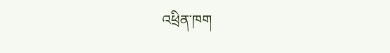འཕྲིན་ཁག